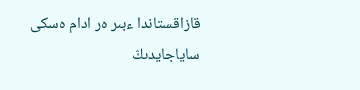قازاقستاندا ءبىر ەر ادام ەسكى ساياجايدىڭ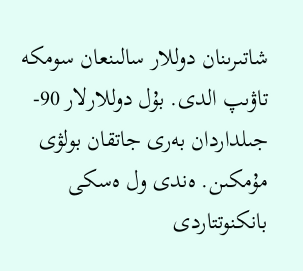شاتىرىنان دوللار سالىنعان سومكە تاۋىپ الدى. بۇل دوللارلار 90-جىلداردان بەرى جاتقان بولۋى مۇمكىن. ەندى ول ەسكى بانكنوتتاردى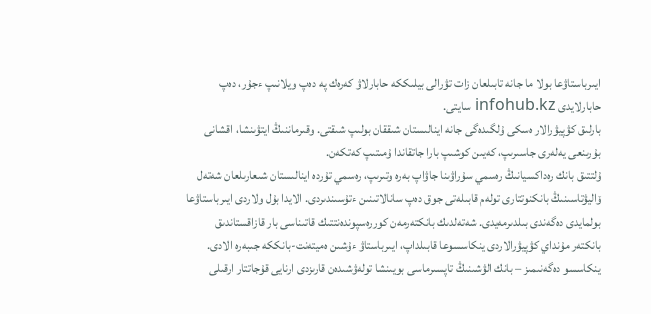ايىرباستاۋعا بولا ما جانە تابىلعان زات تۋرالى بيلىككە حابارلاۋ كەرەك پە دەپ ويلانىپ ءجۇر، دەپ حابارلايدى infohub.kz سايتى.
بارلىق كۋپيۋرالار ەسكى ۇلگىدەگى جانە اينالىستان شىققان بولىپ شىقتى. وقىرماننىڭ ايتۋىنشا، اقشانى بۇرىنعى يەلەرى جاسىرىپ، كەيىن كوشىپ بارا جاتقاندا ۇمىتىپ كەتكەن.
ۇلتتىق بانك رەداكسيانىڭ رەسمي سۇراۋىنا جاۋاپ بەرە وتىرىپ، رەسمي تۇردە اينالىستان شىعارىلعان شەتەل ۆاليۋتاسىنىڭ بانكنوتتارى تولەم قابىلەتى جوق دەپ سانالاتىنىن ءتۇسىندىردى. الايدا بۇل ولاردى ايىرباستاۋعا بولمايدى دەگەندى بىلدىرمەيدى. شەتەلدىك بانكتەرمەن كوررەسپوندەنتتىك قاتىناسى بار قازاقستاندىق بانكتەر مۇنداي كۋپيۋرالاردى ينكاسسوعا قابىلداپ، ايىرباستاۋ ءۇشىن ەميتەنت-بانككە جىبەرە الادى. ينكاسسو دەگەنىمىز – بانك الۋشىنىڭ تاپسىرماسى بويىنشا تولەۋشىدەن قارىزدى ارنايى قۇجاتتار ارقىلى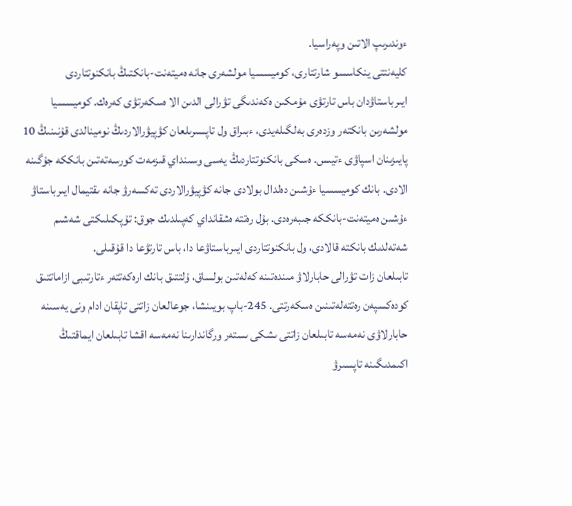ءوندىرىپ الاتىن وپەراسيا.
كليەنتتى ينكاسسو شارتتارى، كوميسسيا مولشەرى جانە ەميتەنت-بانكتىڭ بانكنوتتاردى ايىرباستاۋدان باس تارتۋى مۇمكىن ەكەندىگى تۋرالى الدىن الا ەسكەرتۋى كەرەك. كوميسسيا مولشەرىن بانكتەر وزدەرى بەلگىلەيدى، ءبىراق ول تاپسىرىلعان كۋپيۋرالاردىڭ نومينالدى قۇنىنىڭ 10 پايىزىنان اسپاۋى ءتيىس. ەسكى بانكنوتتاردىڭ يەسى وسىنداي قىزمەت كورسەتەتىن بانككە جۇگىنە الادى. بانك كوميسسيا ءۇشىن دەلدال بولادى جانە كۋپيۋرالاردى تەكسەرۋ جانە ىقتيمال ايىرباستاۋ ءۇشىن ەميتەنت-بانككە جىبەرەدى. بۇل رەتتە ەشقانداي كەپىلدىك جوق: تۇپكىلىكتى شەشىم شەتەلدىك بانكتە قالادى، ول بانكنوتتاردى ايىرباستاۋعا دا، باس تارتۋعا دا قۇقىلى.
تابىلعان زات تۋرالى حابارلاۋ مىندەتىنە كەلەتىن بولساق، ۇلتتىق بانك ارەكەتتەر ءتارتىبى ازاماتتىق كودەكسپەن رەتتەلەتىنىن ەسكەرتتى. 245-باپ بويىنشا، جوعالعان زاتتى تاپقان ادام ونى يەسىنە حابارلاۋى نەمەسە تابىلعان زاتتى ىشكى ىستەر ورگاندارىنا نەمەسە اقشا تابىلعان ايماقتىڭ اكىمدىگىنە تاپسىرۋ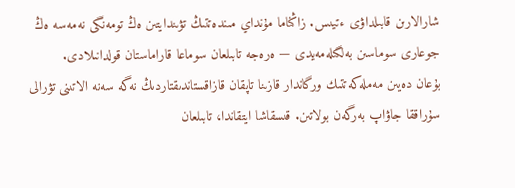شارالارىن قابىلداۋى ءتيىس. زاڭناما مۇنداي مىندەتتىڭ تۋىندايتىن ەڭ تومەنگى نەمەسە ەڭ جوعارى سوماسىن بەلگىلەمەيدى — ەرەجە تابىلعان سوماعا قاراماستان قولدانىلادى.
بۇعان دەيىن مەملەكەتتىك ورگاندار قازىنا تاپقان قازاقستاندىقتاردىڭ نەگە سەنە الاتىنى تۋرالى سۇراققا جاۋاپ بەرگەن بولاتىن. قىسقاشا ايتقاندا، تابىلعان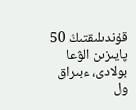قۇندىلىقتىڭ 50 پايىزىن الۋعا بولادى، ءبىراق ول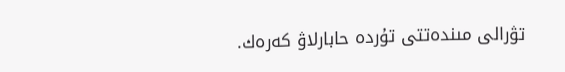تۋرالى مىندەتتى تۇردە حابارلاۋ كەرەك.